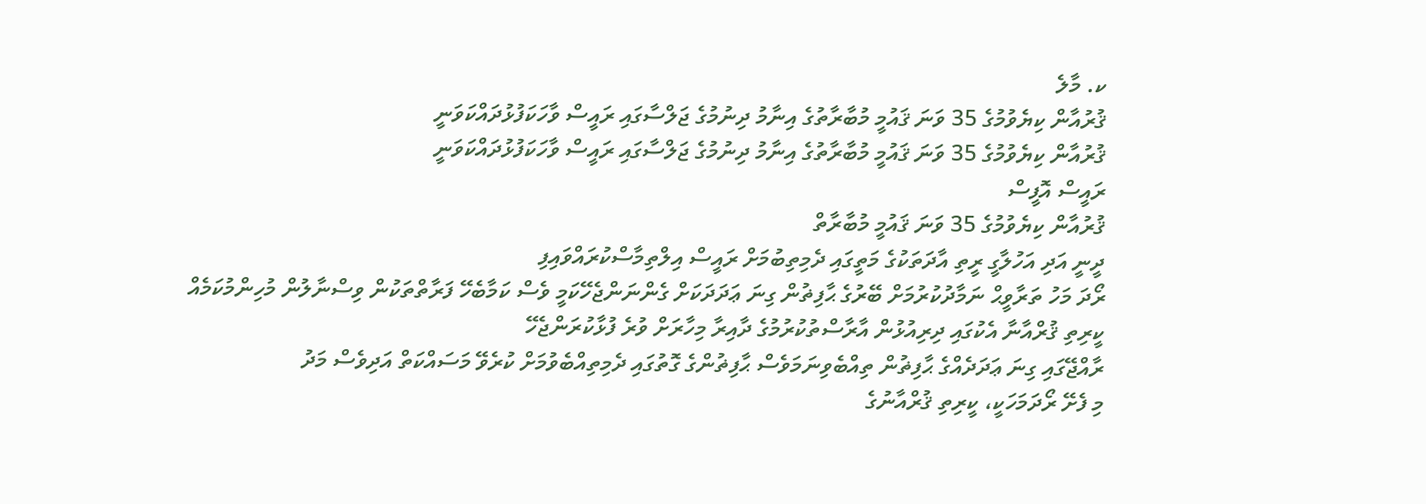ކ. މާލެ
ޤުރުއާން ކިޔެވުމުގެ 35 ވަނަ ޤައުމީ މުބާރާތުގެ އިނާމު ދިނުމުގެ ޖަލްސާގައި ރައީސް ވާހަކަފުޅުދައްކަވަނީ
ޤުރުއާން ކިޔެވުމުގެ 35 ވަނަ ޤައުމީ މުބާރާތުގެ އިނާމު ދިނުމުގެ ޖަލްސާގައި ރައީސް ވާހަކަފުޅުދައްކަވަނީ
ރައީސް އޮފީސް
ޤުރުއާން ކިޔެވުމުގެ 35 ވަނަ ޤައުމީ މުބާރާތް
ދީނީ އަދި އަހުލާގީ ރީތި އާދަތަކުގެ މަތީގައި ދެމިތިބުމަށް ރައީސް އިލްތިމާސްކުރައްވައިފި
ރޯދަ މަހު ތަރާވީޙް ނަމާދުކުރުމަށް ބޭރުގެ ޙާފިޡުން ގިނަ ޢަދަދަކަށް ގެންނަންޖެހޭކަމީ ވެސް ކަމާބެހޭ ފަރާތްތަކުން ވިސްނާލުން މުހިންމުކަމެއް
ކީރިތި ޤުރްއާނާ އެކުގައި ދިރިއުޅުން އާރާސްތުކުރުމުގެ ދާއިރާ މިހާރަށް ވުރެ ފުޅާކުރަންޖެހޭ
ރާއްޖޭގައި ގިނަ ޢަދަދެއްގެ ޙާފިޡުން ތިއްބެވިނަމަވެސް ޙާފިޡުންގެ ގޮތުގައި ދެމިތިއްބެވުމަށް ކުރެވޭ މަސައްކަތް އަދިވެސް މަދު
މި ފެށޭ ރޯދަމަހަކީ، ކީރިތި ޤުރްއާނުގެ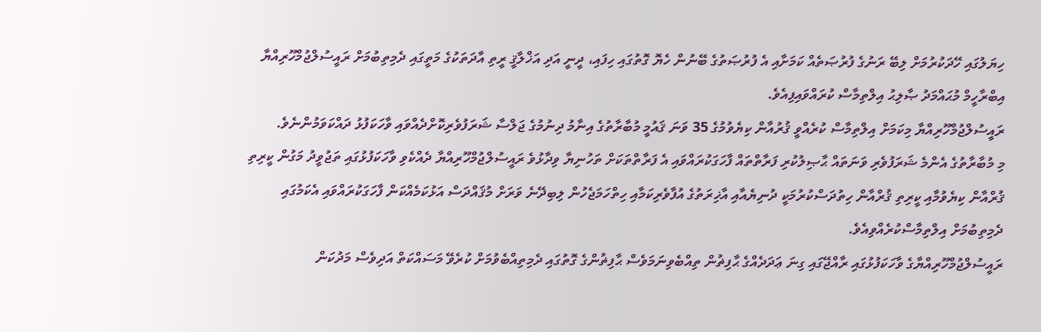ހިޔަލުގައި ހޭދަކުރުމަށް ލިބޭ ރަނުގެ ފުރުޞަތެއް ކަމަށާއި އެ ފުރުޞަތުގެ ބޭނުން ހެޔޮ ގޮތުގައި ހިފައި، ދީނީ އަދި އަޚްލާޤީ ރީތި އާދަތަކުގެ މަތީގައި ދެމިތިބުމަށް ރައީސުލްޖުމްހޫރިއްޔާ އިބްރާހީމް މުޙައްމަދު ޞާލިޙު އިލްތިމާސް ކުރައްވައިފިއެވެ.
ރައީސުލްޖުމްހޫރިއްޔާ މިކަމަށް އިލްތިމާސް ކުރެއްވީ ޤުރުއާން ކިޔެވުމުގެ 35 ވަނަ ޤައުމީ މުބާރާތުގެ އިނާމު ދިނުމުގެ ޖަލްސާ ޝަރަފުވެރިކޮށްދެއްވައި ވާހަކަފުޅު ދައްކަވަމުންނެވެ.
މި މުބާރާތުގެ އެންމެ ޝަރަފުވެރި ވަނަތައް ޙާޞިލުކުރި ފަރާތްތައް ފާހަގަކުރައްވައި އެ ފަރާތްތަކަށް ތަހުނިޔާ ވިދާޅުވެ ރައީސުލްޖުމްހޫރިއްޔާ ދެއްކެވި ވާހަކަފުޅުގައި ތަޖުވީދު މަގުން ކީރިތި ޤުރްއާން ކިޔެވުމާއި ކީރިތި ޤުރްއާން ހިތުދަސްކުރުމަކީ ދުނިޔެއާއި އާޚިރަތުގެ އުފާވެރިކަމާއި ހިތްހަމަޖެހުން ލިބިދޭނެ ވަރަށް މުޤައްދަސް އަޅުކަމެއްކަން ފާހަގަކުރައްވައި އެކަމުގައި ދެމިތިބުމަށް އިލްތިމާސްކުރެއްވިއެވެ.
ރައީސުލްޖުމްހޫރިއްޔާގެ ވާހަކަފުޅުގައި ރާއްޖޭގައި ގިނަ ޢަދަދެއްގެ ޙާފިޡުން ތިއްބެވިނަމަވެސް ޙާފިޡުންގެ ގޮތުގައި ދެމިތިއްބެވުމަށް ކުރެވޭ މަސައްކަތް އަދިވެސް މަދުކަން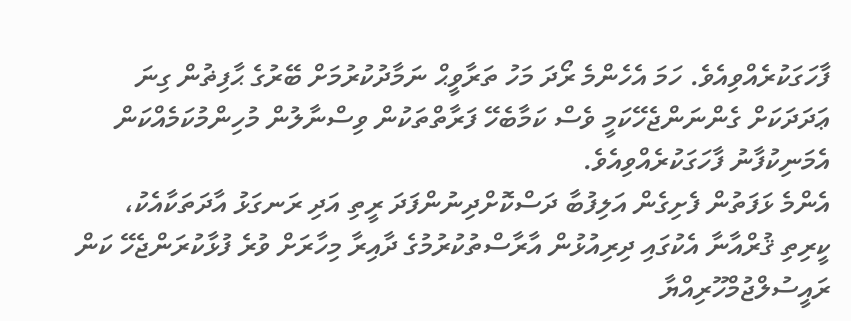ފާހަގަކުރެއްވިއެވެ. ހަމަ އެހެންމެ ރޯދަ މަހު ތަރާވީޙް ނަމާދުކުރުމަށް ބޭރުގެ ޙާފިޡުން ގިނަ ޢަދަދަކަށް ގެންނަންޖެހޭކަމީ ވެސް ކަމާބެހޭ ފަރާތްތަކުން ވިސްނާލުން މުހިންމުކަމެއްކަން އެމަނިކުފާނު ފާހަގަކުރެއްވިއެވެ.
އެންމެ ޅަފަތުން ފެށިގެން އަލިފުބާ ދަސްކޮށްދިނުންފަދަ ރީތި އަދި ރަނގަޅު އާދަތަކާއެކު، ކީރިތި ޤުރްއާނާ އެކުގައި ދިރިއުޅުން އާރާސްތުކުރުމުގެ ދާއިރާ މިހާރަށް ވުރެ ފުޅާކުރަންޖެހޭ ކަން ރައީސުލްޖުމްހޫރިއްޔާ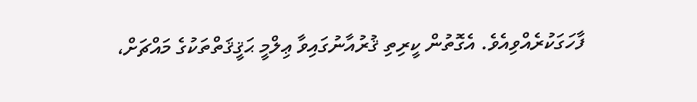ފާހަގަކުރެއްވިއެވެ. އެގޮތުން ކީރިތި ޤުރުއާނުގައިވާ ޢިލްމީ ޙަޤީޤަތްތަކުގެ މައްޗަށް،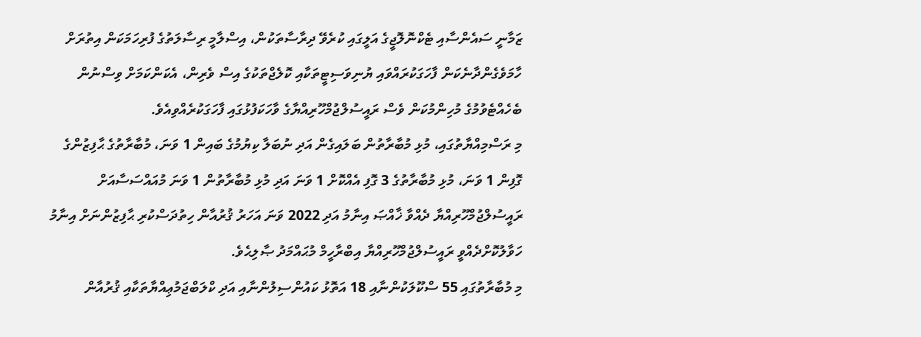ޒަމާނީ ސައެންސާއި ޓެކްނޮލޮޖީގެ އަލީގައި ކުރެވޭ ދިރާސާތަކުން، އިސްލާމީ ރިސާލަތުގެ ފުރިހަމަކަން އިތުރަށް ހާމަވެގެންދާނެކަން ފާހަގަކުރައްވައި ޔުނިވަސިޓީތަކާއި ކޮލެޖްތަކުގެ އިސް ވެރިން، އެކަންކަމަށް ވިސްނުން ބެހެއްޓެވުމުގެ މުހިންމުކަން ވެސް ރައީސުލްޖުމްހޫރިއްޔާގެ ވާހަކަފުޅުގައި ފާހަގަކުރެއްވިއެވެ.
މި ރަސްމިއްޔާތުގައި، މުޅި މުބާރާތުން ބަލައިގެން އަދި ނުބަލާ ކިޔުމުގެ ބައިން 1 ވަނަ، މުބާރާތުގެ ޙާފިޒުންގެ ގޮފިން 1 ވަނަ، މުޅި މުބާރާތުގެ 3 ގޮފި އެއްކޮށް 1 ވަނަ އަދި މުޅި މުބާރާތުން 1 ވަނަ މުއައްސަސާއަށް ރައީސުލްޖުމްހޫރިއްޔާ ދެއްވާ ޚާއްޞަ އިނާމު އަދި 2022 ވަނަ އަހަރު ޤުރުއާން ހިތުދަސްކުރި ޙާފިޒުންނަށް އިނާމު ހަވާލުކޮށްދެއްވީ ރައީސުލްޖުމްހޫރިއްޔާ އިބްރާހީމް މުޙައްމަދު ޞާލިޙެވެ.
މި މުބާރާތުގައި 55 ސްކޫލަކުންނާއި 18 އަތޮޅު ކައުންސިލުންނާއި އަދި ކްލަބްޖަމުޢިއްޔާތަކާއި ޤުރުއާން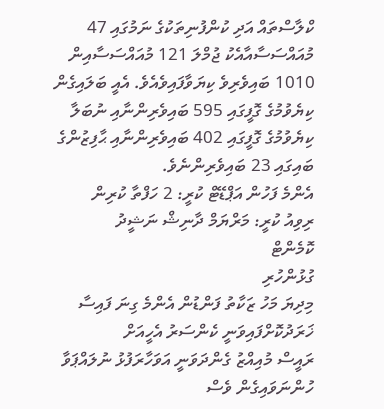ކްލާސްތައް އަދި ކުންފުނިތަކުގެ ނަމުގައި 47 މުއައްސަސާއާއެކު ޖުމްލަ 121 މުއައްސަސާއިން 1010 ބައިވެރިވެ ކިޔަވާފައިވެއެވެ. އެއީ ބަލައިގެން ކިޔެވުމުގެ ގޮފީގައި 595 ބައިވެރިންނާއި ނުބަލާ ކިޔެވުމުގެ ގޮފީގައި 402 ބައިވެރިންނާއި ޙާފިޒުންގެ ބައިގައި 23 ބައިވެރިންނެވެ.
އެންމެ ފަހުން އަޕްޑޭޓް ކުރީ: 2 ހަފްތާ ކުރިން
ރިވިއު ކުރީ: މަރްޔަމް ދާނިޝް ނަޝީދު
ކޮމެންޓް
ގުޅުންހުރި
މިދިޔަ މަހު ޒަކާތު ފަންޑުން އެންމެ ގިނަ ފައިސާ ޚަރަދުކޮށްފައިވަނީ ކެންސަރު އެހީއަށް
ރައީސް މުއިއްޒު ގެންދަވަނީ އަވަހާރަފުޅު ނުލައްޕަވާ ހުންނަވައިގެން ވެސް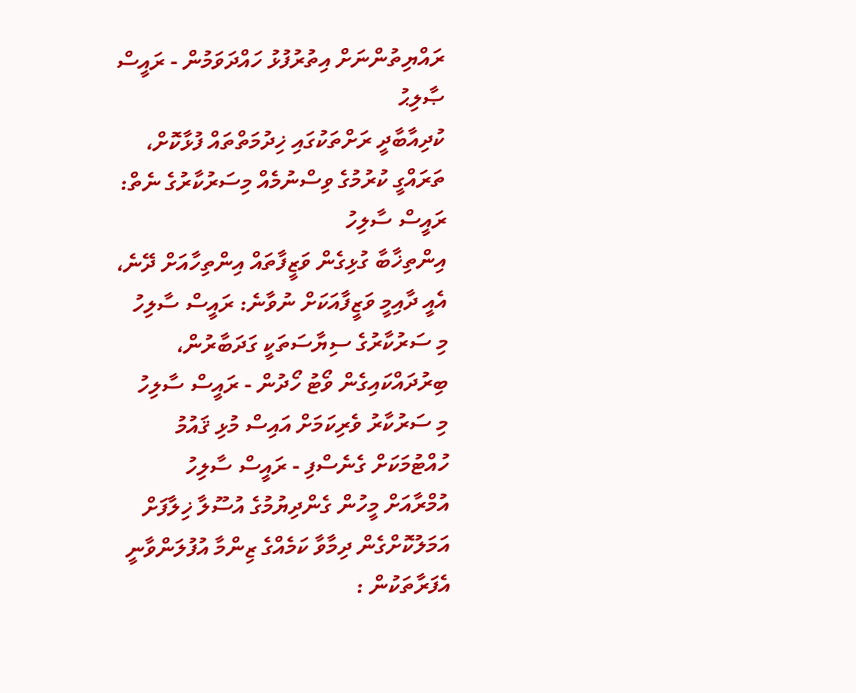ރައްޔިތުންނަށް އިތުރުފުޅު ހައްދަވަމުން - ރައީސް ޞާލިޙު
ކުދިއާބާދީ ރަށްތަކުގައި ޚިދުމަތްތައް ފުޅާކޮށް، ތަރައްގީ ކުރުމުގެ ވިސްނުމެއް މިސަރުކާރުގެ ނެތް: ރައީސް ސާލިހު
އިންތިޚާބާ ގުޅިގެން ވަޒީފާތައް އިންތިހާއަށް ދޭނެ، އެއީ ދާއިމީ ވަޒީފާއަކަށް ނުވާނެ: ރައީސް ސާލިހު
މި ސަރުކާރުގެ ސިޔާސަތަކީ ގަދަބާރުން، ބިރުދައްކައިގެން ވޯޓު ހޯދުން - ރައީސް ސާލިހު
މި ސަރުކާރު ވެރިކަމަށް އައިސް މުޅި ޤައުމު ހުއްޓުމަކަށް ގެނެސްފި - ރައީސް ސާލިހު
އުމްރާއަށް މީހުން ގެންދިޔުމުގެ އުސޫލާ ޚިލާފަށް އަމަލުކޮށްގެން ދިމާވާ ކަމެއްގެ ޒިންމާ އުފުލަންވާނީ އެފަރާތަކުން :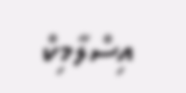އިސްލާމިކް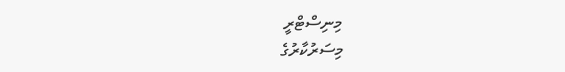މިނިސްޓްރީ
މިސަރުކާރުގެ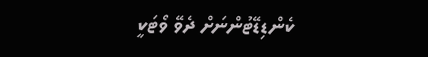ކެންޑިޑޭޓުންނަށް ދެވޭ ވޯޓަކީ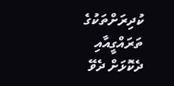ކުދިރަށްތަކުގެ ތަރައްގީއާއި ދެކޮޅަށް ދެވޭ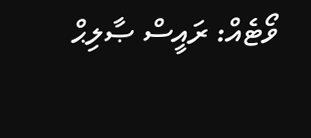ވޯޓެއް: ރައީސް ޞާލިޙް